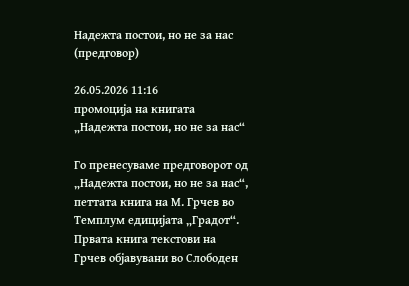Надежта постои, но не за нас (предговор)

26.05.2026 11:16
промоција на книгата „Надежта постои, но не за нас“

Го пренесуваме предговорот од „Надежта постои, но не за нас“, петтата книга на М. Грчев во Темплум едицијата „Градот“. Првата книга текстови на Грчев објавувани во Слободен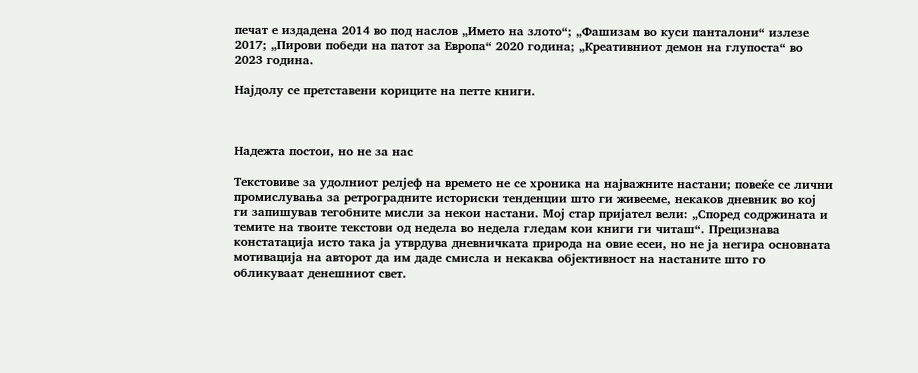печат е издадена 2014 во под наслов „Името на злото“; „Фашизам во куси панталони“ излезе 2017; „Пирови победи на патот за Европа“ 2020 година; „Креативниот демон на глупоста“ во 2023 година.

Најдолу се претставени кориците на петте книги.



Надежта постои, но не за нас

Текстовиве за удолниот релјеф на времето не се хроника на најважните настани; повеќе се лични промислувања за ретроградните историски тенденции што ги живееме, некаков дневник во кој ги запишував тегобните мисли за некои настани. Мој стар пријател вели: „Според содржината и темите на твоите текстови од недела во недела гледам кои книги ги читаш“. Прецизнава констатација исто така ја утврдува дневничката природа на овие есеи, но не ја негира основната мотивација на авторот да им даде смисла и некаква објективност на настаните што го обликуваат денешниот свет.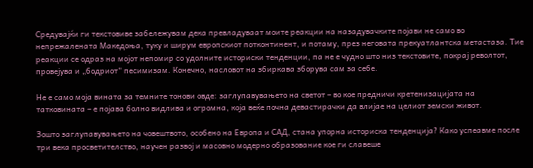Средувајќи ги текстовиве забележувам дека превладуваат моите реакции на назадувачките појави не само во непрежалената Македоња, туку и ширум европскиот потконтинент, и потаму, през неговата прекуатлантска метастаза. Тие реакции се одраз на мојот непомир со удолните историски тенденции, па не е чудно што низ текстовите, покрај револтот, провејува и „бодриот“ песимизам. Конечно, насловот на збиркава зборува сам за себе.

Не е само моја вината за темните тонови овде: заглупавувањето на светот – во кое предничи кретенизацијата на татковината – е појава болно видлива и огромна, која веќе почна девастирачки да влијае на целиот земски живот.

Зошто заглупавувањето на човештвото, особено на Европа и САД, стана упорна историска тенденција? Како успеавме после три века просветителство, научен развој и масовно модерно образование кое ги славеше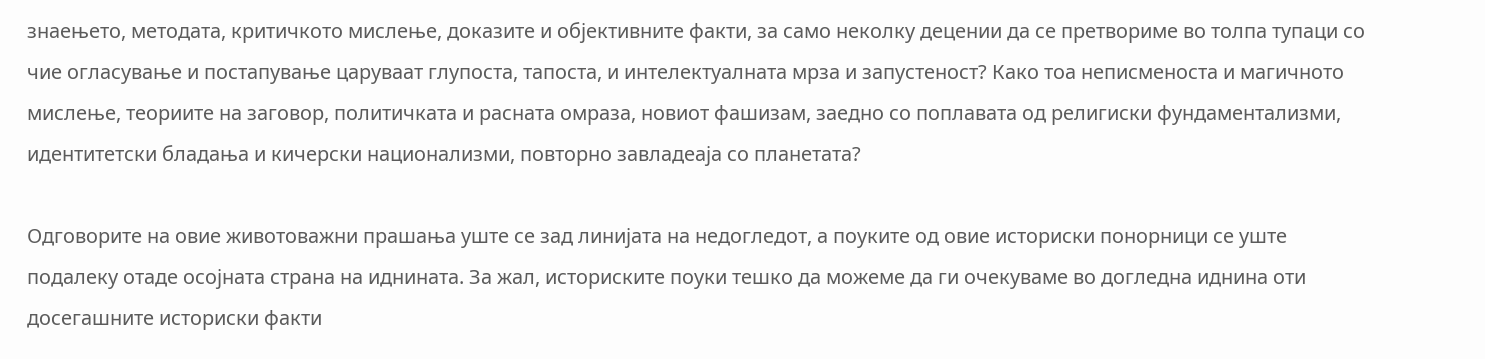знаењето, методата, критичкото мислење, доказите и објективните факти, за само неколку децении да се претвориме во толпа тупаци со чие огласување и постапување царуваат глупоста, тапоста, и интелектуалната мрза и запустеност? Како тоа неписменоста и магичното мислење, теориите на заговор, политичката и расната омраза, новиот фашизам, заедно со поплавата од религиски фундаментализми, идентитетски бладања и кичерски национализми, повторно завладеаја со планетата?

Одговорите на овие животоважни прашања уште се зад линијата на недогледот, а поуките од овие историски понорници се уште подалеку отаде осојната страна на иднината. За жал, историските поуки тешко да можеме да ги очекуваме во догледна иднина оти досегашните историски факти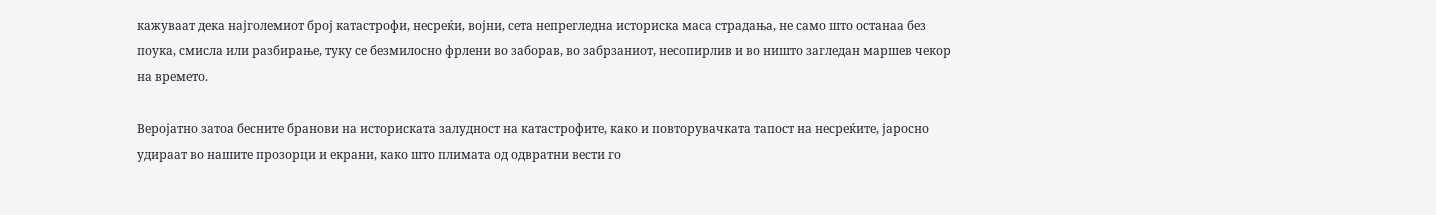кажуваат дека најголемиот број катастрофи, несреќи, војни, сета непрегледна историска маса страдања, не само што останаа без поука, смисла или разбирање, туку се безмилосно фрлени во заборав, во забрзаниот, несопирлив и во ништо загледан маршев чекор на времето.

Веројатно затоа бесните бранови на историската залудност на катастрофите, како и повторувачката тапост на несреќите, јаросно удираат во нашите прозорци и екрани, како што плимата од одвратни вести го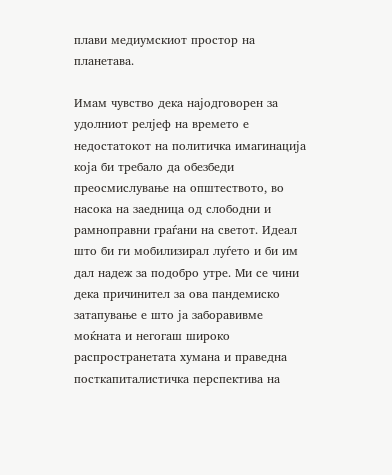плави медиумскиот простор на планетава.

Имам чувство дека најодговорен за удолниот релјеф на времето е недостатокот на политичка имагинација која би требало да обезбеди преосмислување на општеството, во насока на заедница од слободни и рамноправни граѓани на светот. Идеал што би ги мобилизирал луѓето и би им дал надеж за подобро утре. Ми се чини дека причинител за ова пандемиско затапување е што ја заборавивме моќната и негогаш широко распространетата хумана и праведна посткапиталистичка перспектива на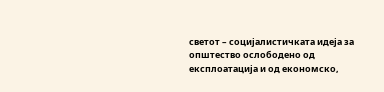светот – социјалистичката идеја за општество ослободено од експлоатација и од економско,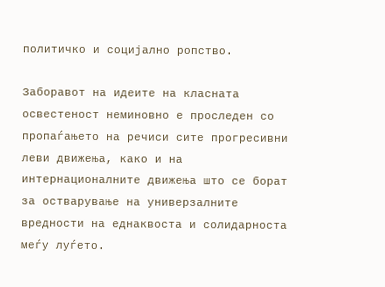политичко и социјално ропство.

Заборавот на идеите на класната освестеност неминовно е проследен со пропаѓањето на речиси сите прогресивни леви движења, како и на интернационалните движења што се борат за остварување на универзалните вредности на еднаквоста и солидарноста меѓу луѓето.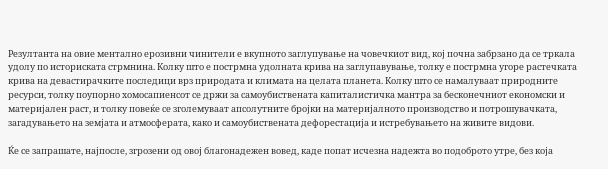Резултанта на овие ментално ерозивни чинители е вкупното заглупување на човечкиот вид, кој почна забрзано да се тркала удолу по историската стрмнина. Колку што е пострмна удолната крива на заглупавување, толку е пострмна угоре растечката крива на девастирачките последици врз природата и климата на целата планета. Колку што се намалуваат природните ресурси, толку поупорно хомосапиенсот се држи за самоубиствената капиталистичка мантра за бесконечниот економски и материјален раст, и толку повеќе се зголемуваат апсолутните бројки на материјалното производство и потрошувачката, загадувањето на земјата и атмосферата, како и самоубиствената дефорестација и истребувањето на живите видови.

Ќе се запрашате, најпосле, згрозени од овој благонадежен вовед, каде попат исчезна надежта во подоброто утре, без која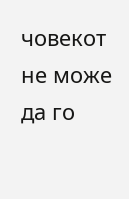човекот не може да го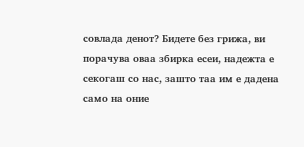совлада денот? Бидете без грижа, ви порачува оваа збирка есеи, надежта е секогаш со нас, зашто таа им е дадена само на оние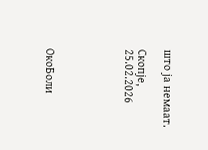што ја немаат.

Скопје, 25.02.2026





ОкоБоли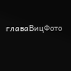главаВицФото